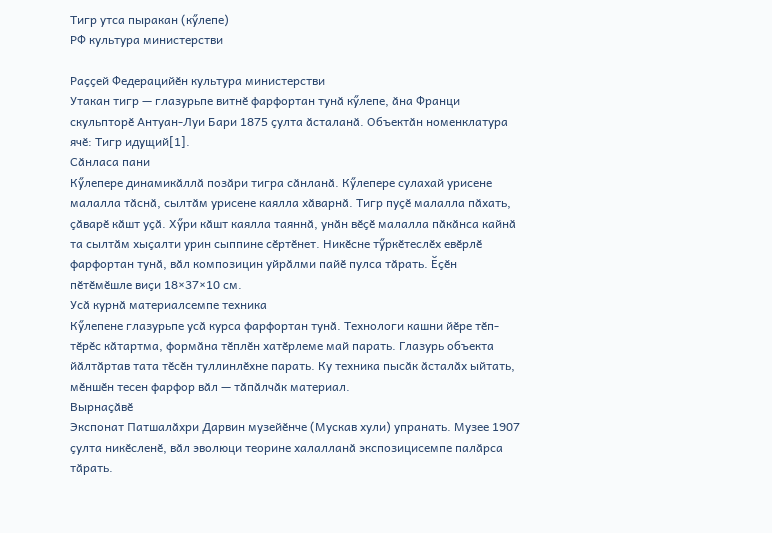Тигр утса пыракан (кӳлепе)
РФ культура министерстви

Раҫҫей Федерацийӗн культура министерстви
Утакан тигр — глазурьпе витнӗ фарфортан тунӑ кӳлепе, ӑна Франци скульпторӗ Антуан-Луи Бари 1875 ҫулта ӑсталанӑ. Объектӑн номенклатура ячӗ: Тигр идущий[1].
Сӑнласа пани
Кӳлепере динамикӑллӑ позӑри тигра сӑнланӑ. Кӳлепере сулахай урисене малалла тӑснӑ, сылтӑм урисене каялла хӑварнӑ. Тигр пуҫӗ малалла пӑхать, ҫӑварӗ кӑшт уҫӑ. Хӳри кӑшт каялла таяннӑ, унӑн вӗҫӗ малалла пӑкӑнса кайнӑ та сылтӑм хыҫалти урин сыппине сӗртӗнет. Никӗсне тӳркӗтеслӗх евӗрлӗ фарфортан тунӑ, вӑл композицин уйрӑлми пайӗ пулса тӑрать. Ӗҫӗн пӗтӗмӗшле виҫи 18×37×10 см.
Усӑ курнӑ материалсемпе техника
Кӳлепене глазурьпе усӑ курса фарфортан тунӑ. Технологи кашни йӗре тӗп-тӗрӗс кӑтартма, формӑна тӗплӗн хатӗрлеме май парать. Глазурь объекта йӑлтӑртав тата тӗсӗн туллинлӗхне парать. Ку техника пысӑк ӑсталӑх ыйтать, мӗншӗн тесен фарфор вӑл — тӑпӑлчӑк материал.
Вырнаҫӑвӗ
Экспонат Патшалӑхри Дарвин музейӗнче (Мускав хули) упранать. Музее 1907 ҫулта никӗсленӗ, вӑл эволюци теорине халалланӑ экспозицисемпе палӑрса тӑрать.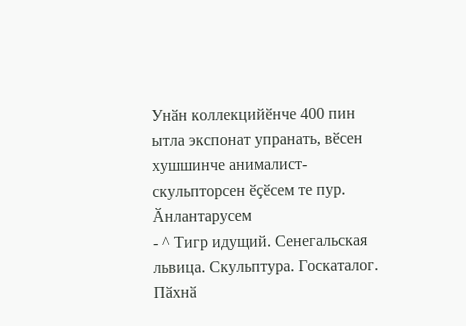Унӑн коллекцийӗнче 400 пин ытла экспонат упранать, вӗсен хушшинче анималист-скульпторсен ӗҫӗсем те пур.
Ӑнлантарусем
- ^ Тигр идущий. Сенегальская львица. Скульптура. Госкаталог. Пӑхнӑ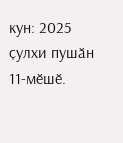кун: 2025 ҫулхи пушӑн 11-мӗшӗ.